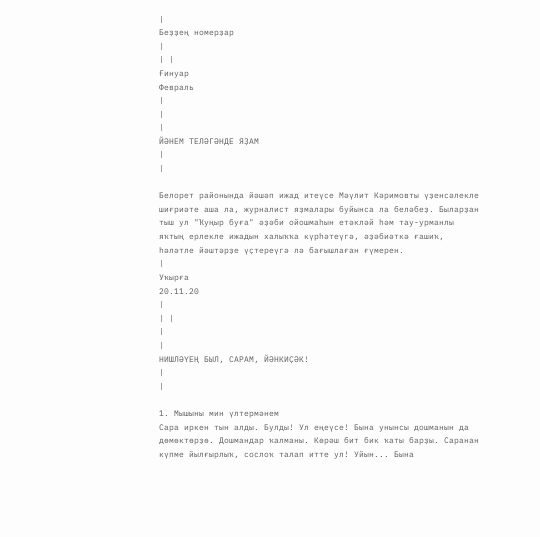|
Беҙҙең номерҙар
|
| |
Ғинуар
Февраль
|
|
|
ЙӘНЕМ ТЕЛӘГӘНДЕ ЯҘАМ
|
|

Белорет районында йәшәп ижад итеүсе Мәүлит Кәримовты үҙенсәлекле шиғриәте аша ла, журналист яҙмалары буйынса ла беләбеҙ. Быларҙан тыш ул "Ҡуңыр буға" әҙәби ойошмаһын етәкләй һәм тау-урманлы яҡтың ерлекле ижадын халыҡҡа күрһәтеүгә, әҙәбиәткә ғашиҡ, һәләтле йәштәрҙе үҫтереүгә лә бағышлаған ғүмерен.
|
Уҡырға
20.11.20
|
| |
|
|
НИШЛӘҮЕҢ БЫЛ, САРАМ, ЙӘНКИҪӘК!
|
|

1. Мышыны мин үлтермәнем
Сара иркен тын алды. Булды! Ул еңеүсе! Бына унынсы дошманын да дөмөктөрҙө. Дошмандар ҡалманы. Көрәш бит бик ҡаты барҙы. Саранан күпме йылғырлыҡ, сослоҡ талап итте ул! Уйын... Бына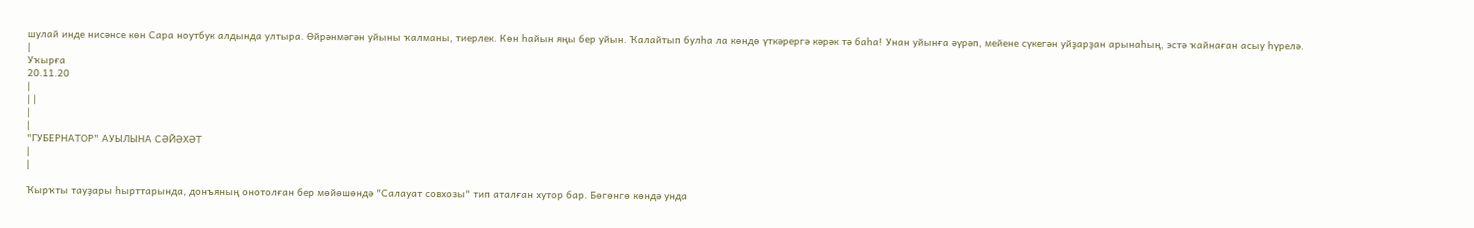шулай инде нисәнсе көн Сара ноутбук алдында ултыра. Өйрәнмәгән уйыны ҡалманы, тиерлек. Көн һайын яңы бер уйын. Ҡалайтып булһа ла көндө үткәрергә кәрәк тә баһа! Унан уйынға әүрәп, мейене сүкегән уйҙарҙан арынаһың, эстә ҡайнаған асыу һүрелә.
|
Уҡырға
20.11.20
|
| |
|
|
"ГУБЕРНАТОР" АУЫЛЫНА СӘЙӘХӘТ
|
|

Ҡырҡты тауҙары һырттарында, донъяның онотолған бер мөйөшөндә "Салауат совхозы" тип аталған хутор бар. Бөгөнгө көндә унда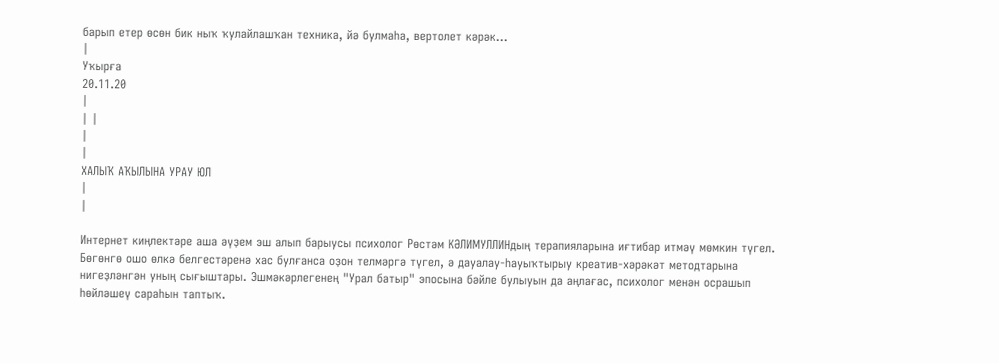барып етер өсөн бик ныҡ ҡулайлашҡан техника, йә булмаһа, вертолет кәрәк...
|
Уҡырға
20.11.20
|
| |
|
|
ХАЛЫҠ АҠЫЛЫНА УРАУ ЮЛ
|
|

Интернет киңлектәре аша әүҙем эш алып барыусы психолог Рөстәм КӘЛИМУЛЛИНдың терапияларына иғтибар итмәү мөмкин түгел. Бөгөнгө ошо өлкә белгестәренә хас булғанса оҙон телмәргә түгел, ә дауалау-һауыҡтырыу креатив-хәрәкәт методтарына нигеҙләнгән уның сығыштары. Эшмәкәрлегенең "Урал батыр" эпосына бәйле булыуын да аңлағас, психолог менән осрашып һөйләшеү сараһын таптыҡ.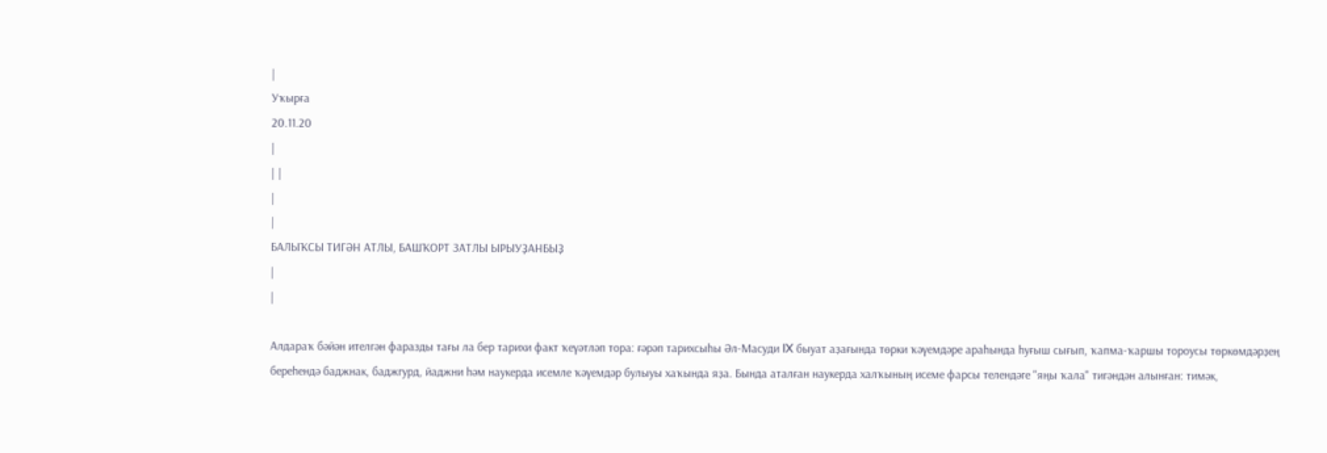|
Уҡырға
20.11.20
|
| |
|
|
БАЛЫҠСЫ ТИГӘН АТЛЫ, БАШҠОРТ ЗАТЛЫ ЫРЫУҘАНБЫҘ
|
|

Алдараҡ бәйән ителгән фаразды тағы ла бер тарихи факт ҡеүәтләп тора: ғәрәп тарихсыһы Әл-Масуди IX быуат аҙағында төрки ҡәүемдәре араһында һуғыш сығып, ҡапма-ҡаршы тороусы төркөмдәрҙең береһендә баджнак, баджгурд, йаджни һәм наукерда исемле ҡәүемдәр булыуы хаҡында яҙа. Бында аталған наукерда халҡының исеме фарсы телендәге "яңы ҡала" тигәндән алынған: тимәк,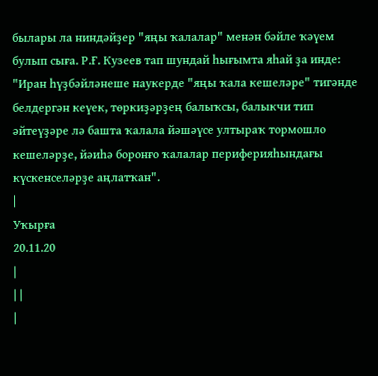былары ла ниндәйҙер "яңы ҡалалар" менән бәйле ҡәүем булып сыға. Р.Ғ. Кузеев тап шундай һығымта яһай ҙа инде: "Иран һүҙбәйләнеше наукерде "яңы ҡала кешеләре" тигәнде белдергән кеүек, төркиҙәрҙең балыҡсы, балыкчи тип әйтеүҙәре лә башта ҡалала йәшәүсе ултыраҡ тормошло кешеләрҙе, йәиһә боронғо ҡалалар периферияһындағы күскенселәрҙе аңлатҡан".
|
Уҡырға
20.11.20
|
| |
|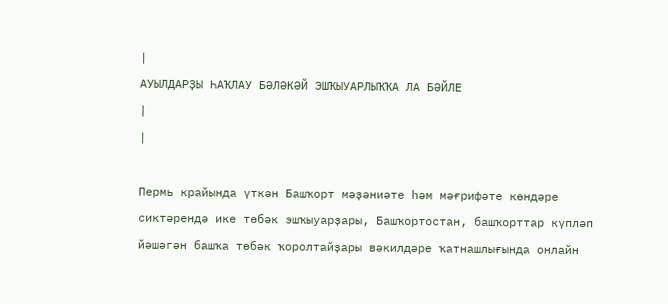|
АУЫЛДАРҘЫ ҺАҠЛАУ БӘЛӘКӘЙ ЭШҠЫУАРЛЫҠҠА ЛА БӘЙЛЕ
|
|

Пермь крайында үткән Башҡорт мәҙәниәте һәм мәғрифәте көндәре сиктәрендә ике төбәк эшҡыуарҙары, Башҡортостан, башҡорттар күпләп йәшәгән башҡа төбәк ҡоролтайҙары вәкилдәре ҡатнашлығында онлайн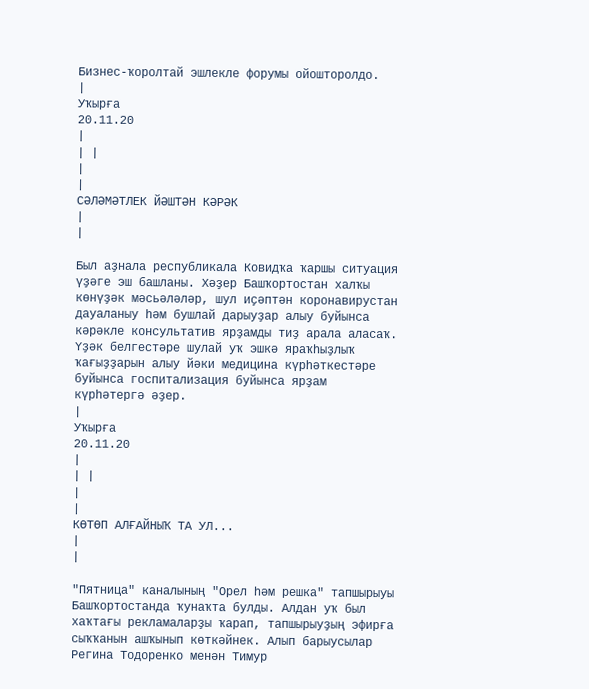Бизнес-ҡоролтай эшлекле форумы ойошторолдо.
|
Уҡырға
20.11.20
|
| |
|
|
СӘЛӘМӘТЛЕК ЙӘШТӘН КӘРӘК
|
|

Был аҙнала республикала Ковидҡа ҡаршы ситуация үҙәге эш башланы. Хәҙер Башҡортостан халҡы көнүҙәк мәсьәләләр, шул иҫәптән коронавирустан дауаланыу һәм бушлай дарыуҙар алыу буйынса кәрәкле консультатив ярҙамды тиҙ арала аласаҡ. Үҙәк белгестәре шулай уҡ эшкә яраҡһыҙлыҡ ҡағыҙҙарын алыу йәки медицина күрһәткестәре буйынса госпитализация буйынса ярҙам күрһәтергә әҙер.
|
Уҡырға
20.11.20
|
| |
|
|
КӨТӨП АЛҒАЙНЫҠ ТА УЛ...
|
|

"Пятница" каналының "Орел һәм решка" тапшырыуы Башҡортостанда ҡунаҡта булды. Алдан уҡ был хаҡтағы рекламаларҙы ҡарап, тапшырыуҙың эфирға сыҡҡанын ашҡынып көткәйнек. Алып барыусылар Регина Тодоренко менән Тимур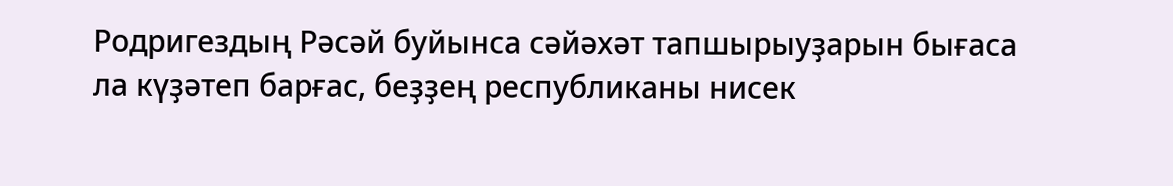Родригездың Рәсәй буйынса сәйәхәт тапшырыуҙарын бығаса ла күҙәтеп барғас, беҙҙең республиканы нисек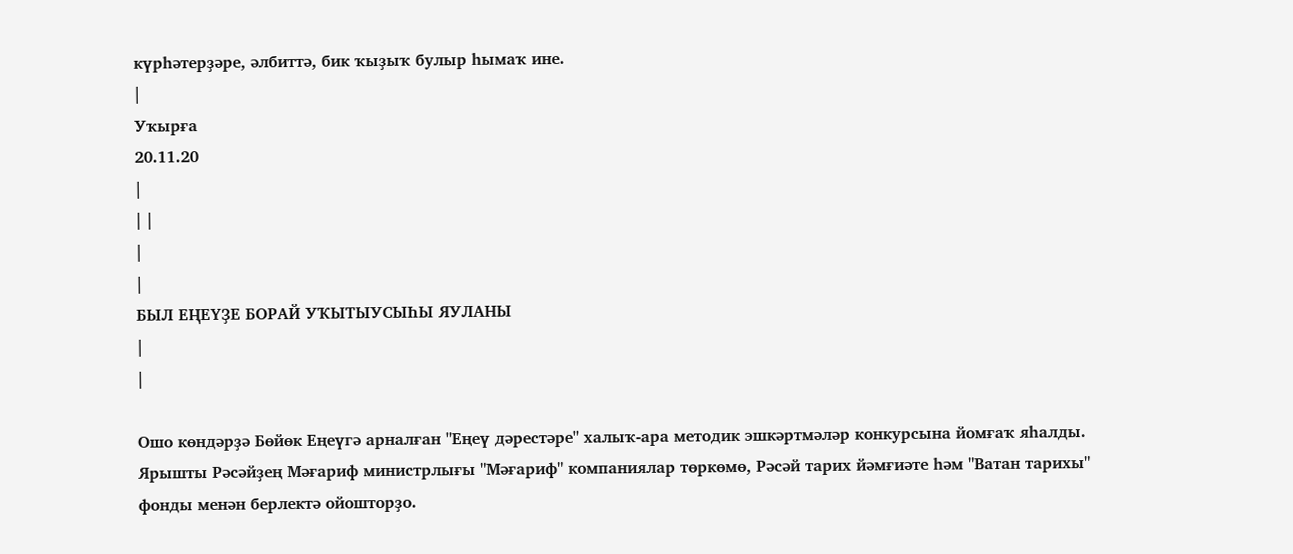күрһәтерҙәре, әлбиттә, бик ҡыҙыҡ булыр һымаҡ ине.
|
Уҡырға
20.11.20
|
| |
|
|
БЫЛ ЕҢЕҮҘЕ БОРАЙ УҠЫТЫУСЫҺЫ ЯУЛАНЫ
|
|

Ошо көндәрҙә Бөйөк Еңеүгә арналған "Еңеү дәрестәре" халыҡ-ара методик эшкәртмәләр конкурсына йомғаҡ яһалды. Ярышты Рәсәйҙең Мәғариф министрлығы "Мәғариф" компаниялар төркөмө, Рәсәй тарих йәмғиәте һәм "Ватан тарихы" фонды менән берлектә ойошторҙо.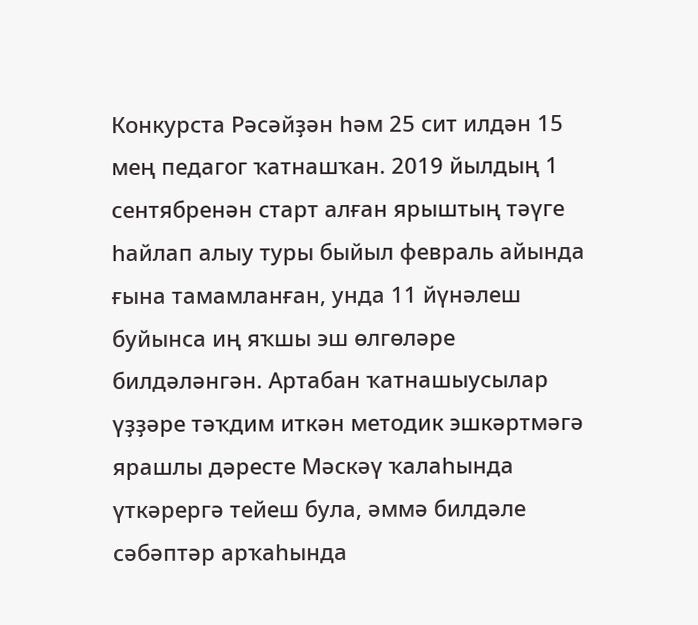Конкурста Рәсәйҙән һәм 25 сит илдән 15 мең педагог ҡатнашҡан. 2019 йылдың 1 сентябренән старт алған ярыштың тәүге һайлап алыу туры быйыл февраль айында ғына тамамланған, унда 11 йүнәлеш буйынса иң яҡшы эш өлгөләре билдәләнгән. Артабан ҡатнашыусылар үҙҙәре тәҡдим иткән методик эшкәртмәгә ярашлы дәресте Мәскәү ҡалаһында үткәрергә тейеш була, әммә билдәле сәбәптәр арҡаһында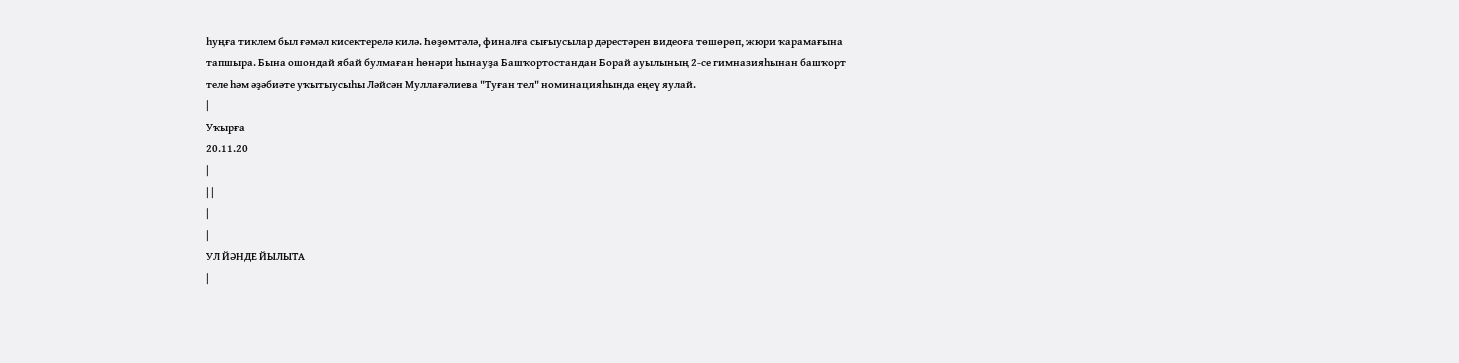һуңға тиклем был ғәмәл кисектерелә килә. Һөҙөмтәлә, финалға сығыусылар дәрестәрен видеоға төшөрөп, жюри ҡарамағына тапшыра. Бына ошондай ябай булмаған һөнәри һынауҙа Башҡортостандан Борай ауылының 2-се гимназияһынан башҡорт теле һәм әҙәбиәте уҡытыусыһы Ләйсән Муллағәлиева "Туған тел" номинацияһында еңеү яулай.
|
Уҡырға
20.11.20
|
| |
|
|
УЛ ЙӘНДЕ ЙЫЛЫТА
|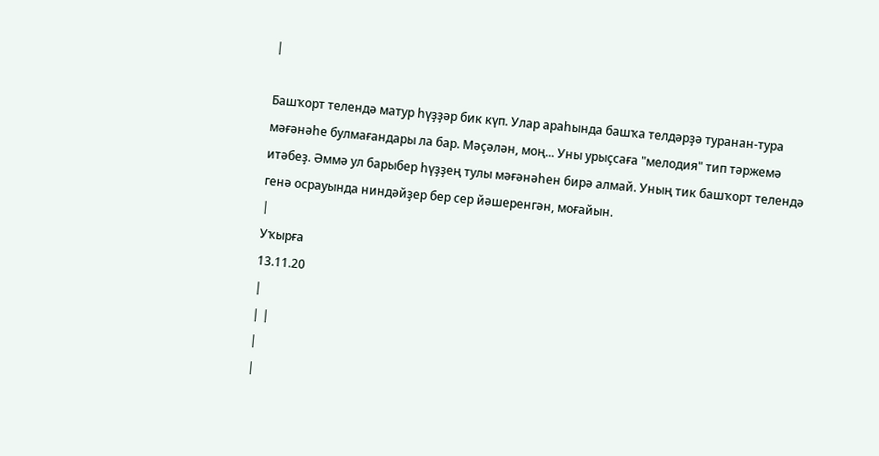|

Башҡорт телендә матур һүҙҙәр бик күп. Улар араһында башҡа телдәрҙә туранан-тура мәғәнәһе булмағандары ла бар. Мәҫәлән, моң... Уны урыҫсаға "мелодия" тип тәржемә итәбеҙ. Әммә ул барыбер һүҙҙең тулы мәғәнәһен бирә алмай. Уның тик башҡорт телендә генә осрауында ниндәйҙер бер сер йәшеренгән, моғайын.
|
Уҡырға
13.11.20
|
| |
|
|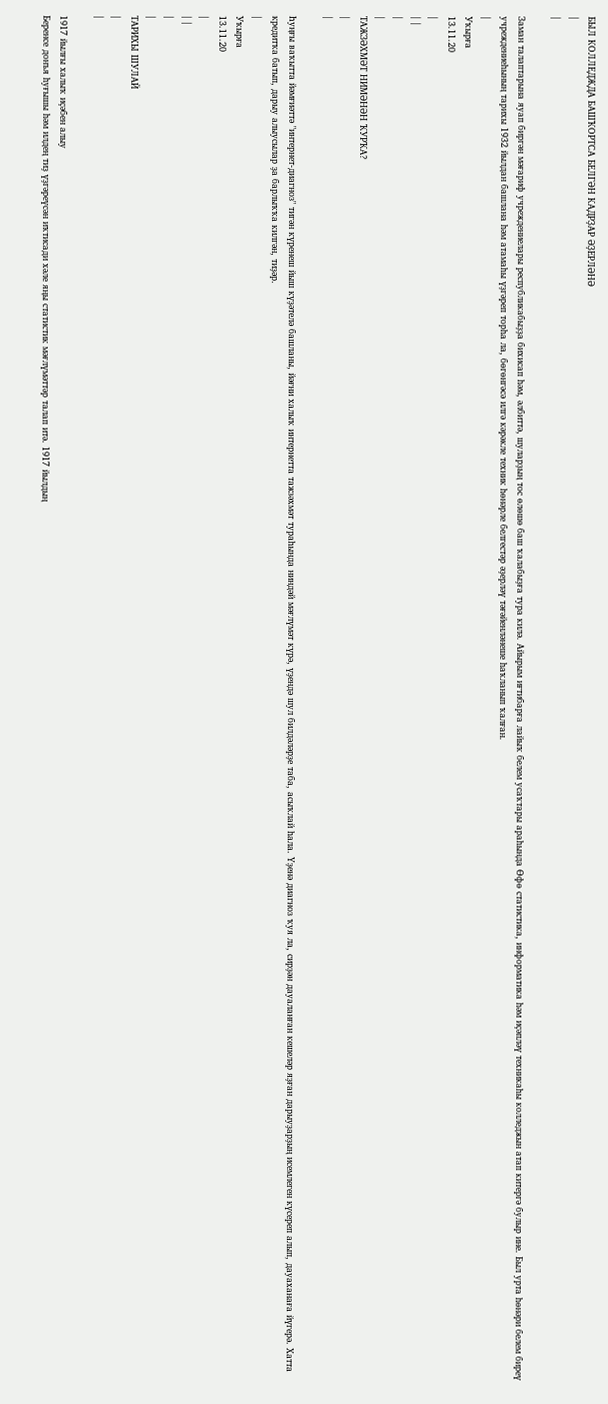БЫЛ КОЛЛЕДЖДА БАШҠОРТСА БЕЛГӘН КАДРҘАР ӘҘЕРЛӘНӘ
|
|

Заман талаптарына яуап биргән мәғариф учреждениелары республикабыҙҙа бихисап һәм, әлбиттә, шуларҙың тос өлөшө баш ҡалабыҙға тура килә. Айырым иғтибарға лайыҡ белем усаҡтары араһында Өфө статистика, информатика һәм иҫәпләү техникаһы колледжын атап китергә булыр ине. Был урта һөнәри белем биреү учреждениеһының тарихы 1932 йылдан башлана һәм атамаһы үҙгәреп торһа ла, бөгөнгәсә илгә кәрәкле техник һөнәрле белгестәр әҙерләү тәғәйенләнеше һаҡланып ҡалған.
|
Уҡырға
13.11.20
|
| |
|
|
ТАЖЗӘХМӘТ НИМӘНӘН ҠУРҠА?
|
|

Һуңғы ваҡытта йәмғиәттә "интернет-диагноз" тигән күренеш йыш күҙәтелә башланы, йәғни халыҡ интернетта тажзәхмәт тураһында ниндәй мәғлүмәт күрә, үҙендә шул билдәләрҙе таба, асыҡлай һала. Үҙенә диагноз ҡуя ла, сирҙән дауаланған кешеләр яҙған дарыуҙарҙың исемлеген күсереп алып, дауаханаға йүгерә. Хатта кредитҡа батып, дарыу алыусылар ҙа барлыҡҡа килгән, тиҙәр.
|
Уҡырға
13.11.20
|
| |
|
|
ТАРИХЫ ШУЛАЙ
|
|

1917 йылғы халыҡ иҫәбен алыу
Беренсе донъя һуғышы һәм илдең тиҙ үҙгәреүсән иҡтисади хәле яңы статистик мәғлүмәттәр талап итә. 1917 йылдың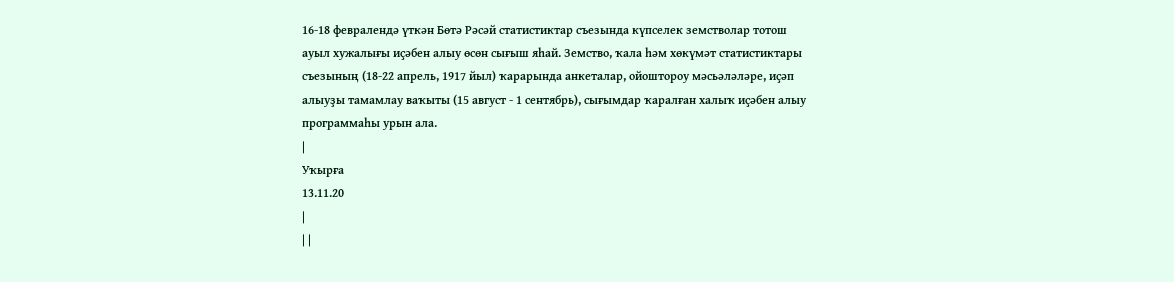16-18 февралендә үткән Бөтә Рәсәй статистиктар съезында күпселек земстволар тотош ауыл хужалығы иҫәбен алыу өсөн сығыш яһай. Земство, ҡала һәм хөкүмәт статистиктары съезының (18-22 апрель, 1917 йыл) ҡарарында анкеталар, ойоштороу мәсьәләләре, иҫәп алыуҙы тамамлау ваҡыты (15 август - 1 сентябрь), сығымдар ҡаралған халыҡ иҫәбен алыу программаһы урын ала.
|
Уҡырға
13.11.20
|
| |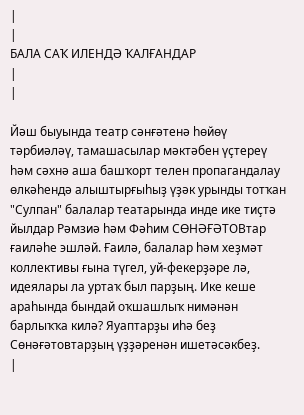|
|
БАЛА САҠ ИЛЕНДӘ ҠАЛҒАНДАР
|
|

Йәш быуында театр сәнғәтенә һөйөү тәрбиәләү, тамашасылар мәктәбен үҫтереү һәм сәхнә аша башҡорт телен пропагандалау өлкәһендә алыштырғыһыҙ үҙәк урынды тотҡан "Сулпан" балалар театарында инде ике тиҫтә йылдар Рәмзиә һәм Фәһим СӨНӘҒӘТОВтар ғаиләһе эшләй. Ғаилә, балалар һәм хеҙмәт коллективы ғына түгел, уй-фекерҙәре лә, идеялары ла уртаҡ был парҙың. Ике кеше араһында бындай оҡшашлыҡ нимәнән барлыҡҡа килә? Яуаптарҙы иһә беҙ Сөнәғәтовтарҙың үҙҙәренән ишетәсәкбеҙ.
|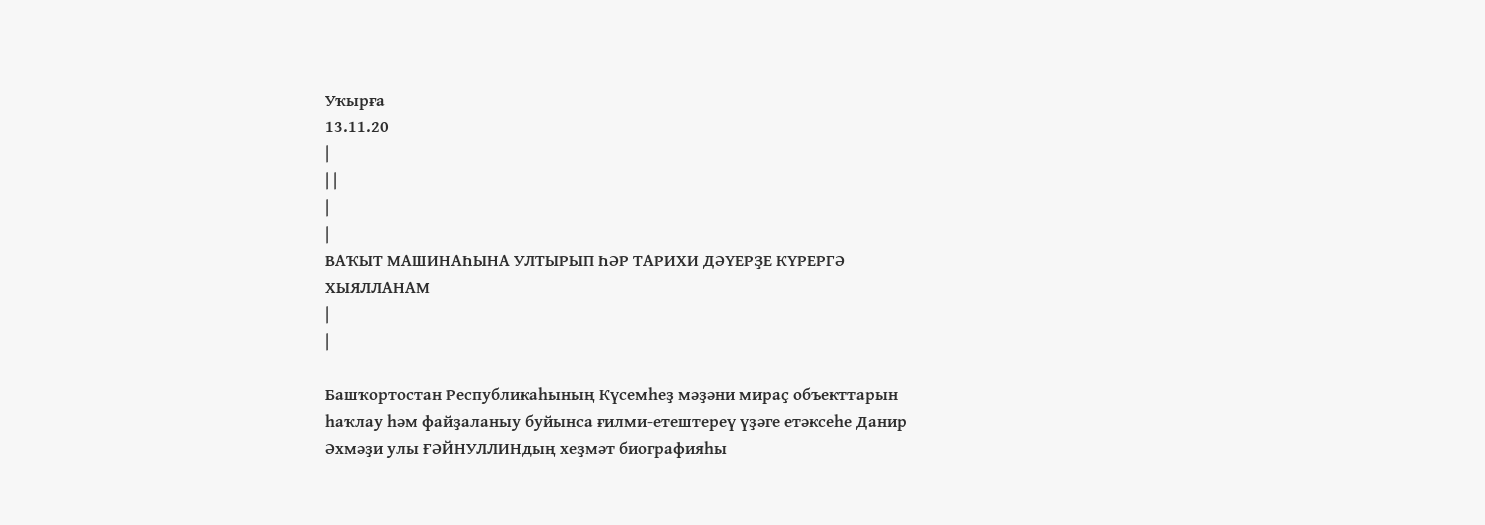Уҡырға
13.11.20
|
| |
|
|
ВАҠЫТ МАШИНАҺЫНА УЛТЫРЫП ҺӘР ТАРИХИ ДӘҮЕРҘЕ КҮРЕРГӘ ХЫЯЛЛАНАМ
|
|

Башҡортостан Республикаһының Күсемһеҙ мәҙәни мираҫ объекттарын һаҡлау һәм файҙаланыу буйынса ғилми-етештереү үҙәге етәксеһе Данир Әхмәҙи улы ҒӘЙНУЛЛИНдың хеҙмәт биографияһы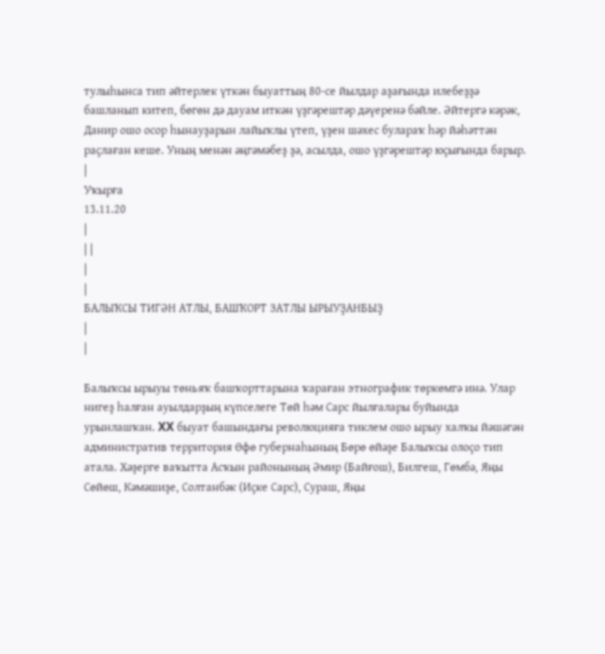тулыһынса тип әйтерлек үткән быуаттың 80-се йылдар аҙағында илебеҙҙә башланып китеп, бөгөн дә дауам иткән үҙгәрештәр дәүеренә бәйле. Әйтергә кәрәк, Данир ошо осор һынауҙарын лайыҡлы үтеп, үҙен шәхес булараҡ һәр йәһәттән раҫлаған кеше. Уның менән әңгәмәбеҙ ҙә, асылда, ошо үҙгәрештәр юҫығында барыр.
|
Уҡырға
13.11.20
|
| |
|
|
БАЛЫҠСЫ ТИГӘН АТЛЫ, БАШҠОРТ ЗАТЛЫ ЫРЫУҘАНБЫҘ
|
|

Балыҡсы ырыуы төньяҡ башҡорттарына ҡараған этнографик төркөмгә инә. Улар нигеҙ һалған ауылдарҙың күпселеге Төй һәм Сарс йылғалары буйында урынлашҡан. XX быуат башындағы революцияға тиклем ошо ырыу халҡы йәшәгән административ территория Өфө губернаһының Бөрө өйәҙе Балыҡсы олоҫо тип атала. Хәҙерге ваҡытта Асҡын районының Әмир (Байғош), Билгеш, Гөмбә, Яңы Сөйөш, Кәмәшиҙе, Солтанбәк (Иҫке Сарс), Сураш, Яңы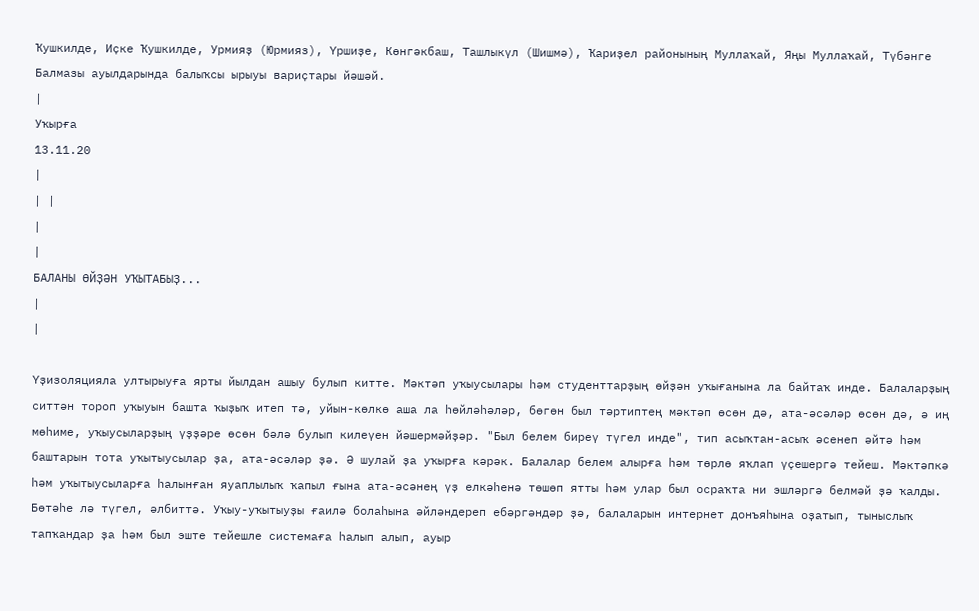Ҡушкилде, Иҫке Ҡушкилде, Урмияҙ (Юрмияз), Үршиҙе, Көнгәкбаш, Ташлыкүл (Шишмә), Ҡариҙел районының Муллаҡай, Яңы Муллаҡай, Түбәнге Балмазы ауылдарында балыҡсы ырыуы вариҫтары йәшәй.
|
Уҡырға
13.11.20
|
| |
|
|
БАЛАНЫ ӨЙҘӘН УҠЫТАБЫҘ...
|
|

Үҙизоляцияла ултырыуға ярты йылдан ашыу булып китте. Мәктәп уҡыусылары һәм студенттарҙың өйҙән уҡығанына ла байтаҡ инде. Балаларҙың ситтән тороп уҡыуын башта ҡыҙыҡ итеп тә, уйын-көлкө аша ла һөйләһәләр, бөгөн был тәртиптең мәктәп өсөн дә, ата-әсәләр өсөн дә, ә иң мөһиме, уҡыусыларҙың үҙҙәре өсөн бәлә булып килеүен йәшермәйҙәр. "Был белем биреү түгел инде", тип асыҡтан-асыҡ әсенеп әйтә һәм баштарын тота уҡытыусылар ҙа, ата-әсәләр ҙә. Ә шулай ҙа уҡырға кәрәк. Балалар белем алырға һәм төрлө яҡлап үҫешергә тейеш. Мәктәпкә һәм уҡытыусыларға һалынған яуаплылыҡ ҡапыл ғына ата-әсәнең үҙ елкәһенә төшөп ятты һәм улар был осраҡта ни эшләргә белмәй ҙә ҡалды. Бөтәһе лә түгел, әлбиттә. Уҡыу-уҡытыуҙы ғаилә болаһына әйләндереп ебәргәндәр ҙә, балаларын интернет донъяһына оҙатып, тыныслыҡ тапҡандар ҙа һәм был эште тейешле системаға һалып алып, ауыр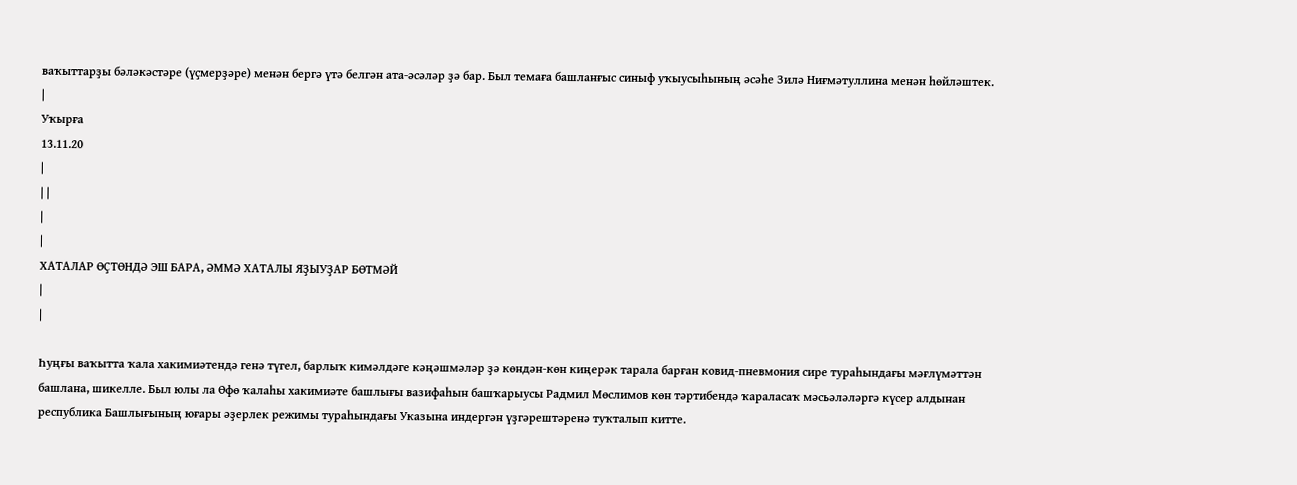ваҡыттарҙы бәләкәстәре (үҫмерҙәре) менән бергә үтә белгән ата-әсәләр ҙә бар. Был темаға башланғыс синыф уҡыусыһының әсәһе Зилә Ниғмәтуллина менән һөйләштек.
|
Уҡырға
13.11.20
|
| |
|
|
ХАТАЛАР ӨҪТӨНДӘ ЭШ БАРА, ӘММӘ ХАТАЛЫ ЯҘЫУҘАР БӨТМӘЙ
|
|

Һуңғы ваҡытта ҡала хакимиәтендә генә түгел, барлыҡ кимәлдәге кәңәшмәләр ҙә көндән-көн киңерәк тарала барған ковид-пневмония сире тураһындағы мәғлүмәттән башлана, шикелле. Был юлы ла Өфө ҡалаһы хакимиәте башлығы вазифаһын башҡарыусы Радмил Мөслимов көн тәртибендә ҡараласаҡ мәсьәләләргә күсер алдынан республика Башлығының юғары әҙерлек режимы тураһындағы Указына индергән үҙгәрештәренә туҡталып китте.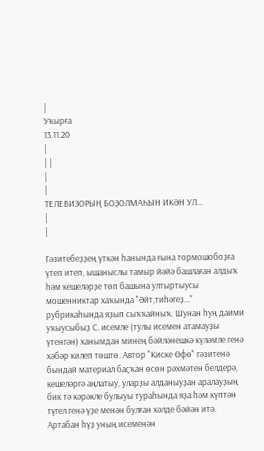|
Уҡырға
13.11.20
|
| |
|
|
ТЕЛЕВИЗОРЫҢ БОҘОЛМАҺЫН ИКӘН УЛ...
|
|

Гәзитебеҙҙең үткән һанында ғына тормошобоҙға үтеп итеп, ышаныслы тамыр йәйә башлаған алдыҡ һәм кешеләрҙе төп башына ултыртыусы мошенниктар хаҡында "Әйт,тиһәгеҙ..." рубрикаһында яҙып сыҡҡайныҡ. Шунан һуң даими уҡыусыбыҙ С. исемле (тулы исемен атамауҙы үтенгән) ханымдан минең бәйләнешкә күләмле генә хәбәр килеп төштө. Автор "Киске Өфө" гәзитенә бындай материал баҫҡан өсөн рәхмәтен белдерә, кешеләргә аңлатыу, уларҙы алданыуҙан аралауҙың бик тә кәрәкле булыуы тураһында яҙа һәм күптән түгел генә үҙе менән булған хәлде бәйән итә. Артабан һүҙ уның исеменән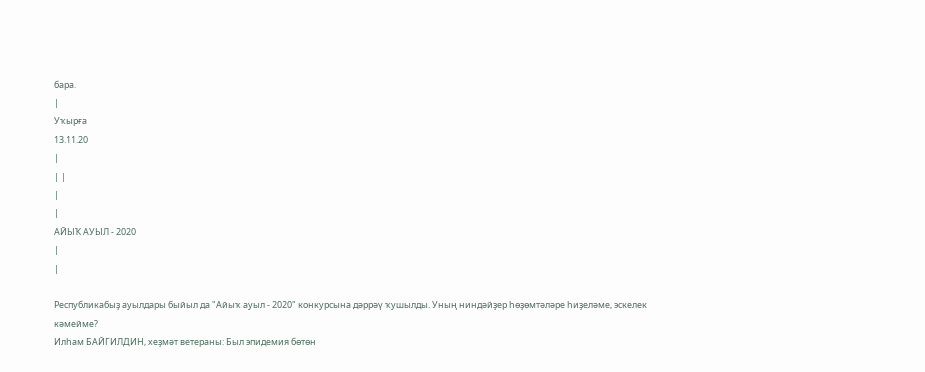бара.
|
Уҡырға
13.11.20
|
| |
|
|
АЙЫҠ АУЫЛ - 2020
|
|

Республикабыҙ ауылдары быйыл да "Айыҡ ауыл - 2020" конкурсына дәррәү ҡушылды. Уның ниндәйҙер һөҙөмтәләре һиҙеләме, эскелек кәмейме?
Илһам БАЙГИЛДИН, хеҙмәт ветераны: Был эпидемия бөтөн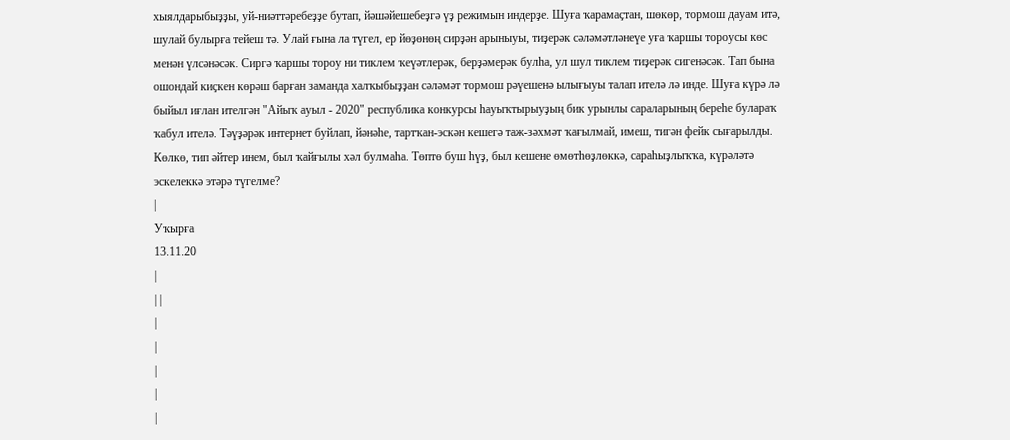хыялдарыбыҙҙы, уй-ниәттәребеҙҙе бутап, йәшәйешебеҙгә үҙ режимын индерҙе. Шуға ҡарамаҫтан, шөкөр, тормош дауам итә, шулай булырға тейеш тә. Улай ғына ла түгел, ер йөҙөнөң сирҙән арыныуы, тиҙерәк сәләмәтләнеүе уға ҡаршы тороусы көс менән үлсәнәсәк. Сиргә ҡаршы тороу ни тиклем ҡеүәтлерәк, берҙәмерәк булһа, ул шул тиклем тиҙерәк сигенәсәк. Тап бына ошондай киҫкен көрәш барған заманда халҡыбыҙҙан сәләмәт тормош рәүешенә ылығыуы талап ителә лә инде. Шуға күрә лә быйыл иғлан ителгән "Айыҡ ауыл - 2020" республика конкурсы һауыҡтырыуҙың бик урынлы сараларының береһе булараҡ ҡабул ителә. Тәүҙәрәк интернет буйлап, йәнәһе, тартҡан-эскән кешегә таж-зәхмәт ҡағылмай, имеш, тигән фейк сығарылды. Көлкө, тип әйтер инем, был ҡайғылы хәл булмаһа. Төптө буш һүҙ, был кешене өмөтһөҙлөккә, сараһыҙлыҡҡа, күрәләтә эскелеккә этәрә түгелме?
|
Уҡырға
13.11.20
|
| |
|
|
|
|
|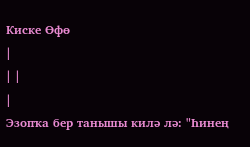Киске Өфө
|
| |
|
Эзопҡа бер танышы килә лә: "Һинең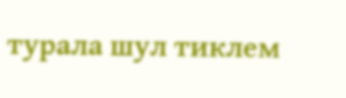турала шул тиклем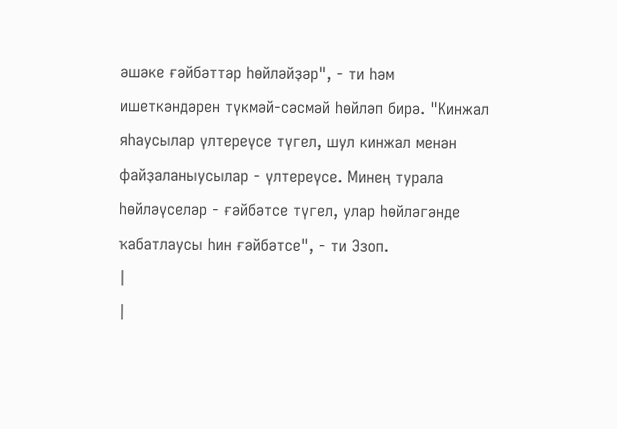әшәке ғәйбәттәр һөйләйҙәр", - ти һәм ишеткәндәрен түкмәй-сәсмәй һөйләп бирә. "Кинжал яһаусылар үлтереүсе түгел, шул кинжал менән файҙаланыусылар - үлтереүсе. Минең турала һөйләүселәр - ғәйбәтсе түгел, улар һөйләгәнде ҡабатлаусы һин ғәйбәтсе", - ти Эзоп.
|
|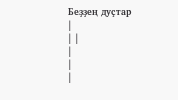Беҙҙең дуҫтар
|
| |
|
|
|